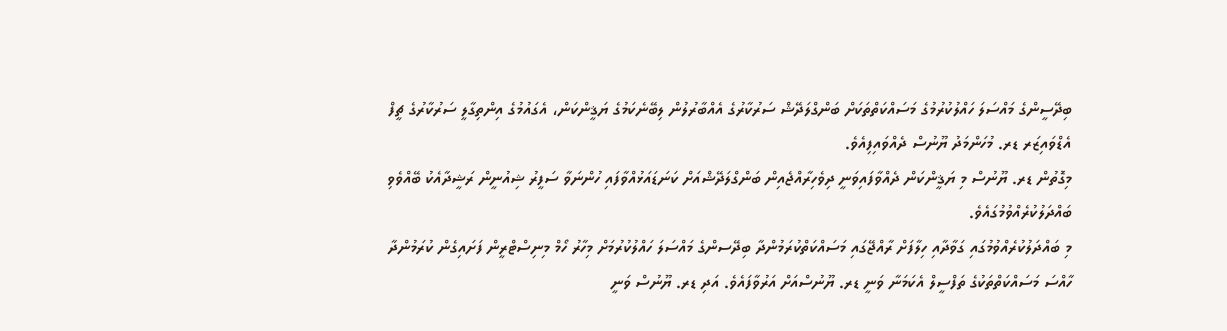ބިދޭސީންގެ މައްސަލަ ހައްލުކުރުމުގެ މަސައްކަތްތަކަށް ބަންގްލަދޭޝް ސަރުކާރުގެ އެއްބާރުލުން ލިބޭނެކަމުގެ ޔަޤީންކަން، އެގައުމުގެ އިންތިގާލީ ސަރުކާރުގެ ޗީފް އެޑްވައިޒަރ ޑރ. މުހަންމަދު ޔޫނުސް ދެއްވައިފިއެވެ.
މިގޮތުން ޑރ. ޔޫނުސް މި ޔަޤީންކަން ދެއްވާފައިވަނީ ދިވެހިރާއްޖެއިން ބަންގްލަދޭޝްއަށް ކަނަޑައަޅުއްވާފައި ހުންނަވާ ސަފީރު ޝިއުނީން ރަޝީދާއެކު ބޭއްވެވި ބައްދަލުކުރެއްވުމުގައެވެ.
މި ބައްދަލުކުރެއްވުމުގައި ގަވާދާއި ހިލާފަށް ރާއްޖޭގައި މަސައްކަތްކުރަމުންދާ ބިދޭސންގެ މައްސަލަ ހައްލުކުރުމަށް މިހާރު ހޯމް މިނިސްޓްރީން ފަށައިގެން ކުރަމުންދާ ހާއްސަ މަސައްކަތްތަކުގެ ތަފްސީލް އެކަމަނާ ވަނީ ޑރ. ޔޫނުސްއަށް އަރުވާފައެވެ. އަދި ޑރ. ޔޫނުސް ވަނީ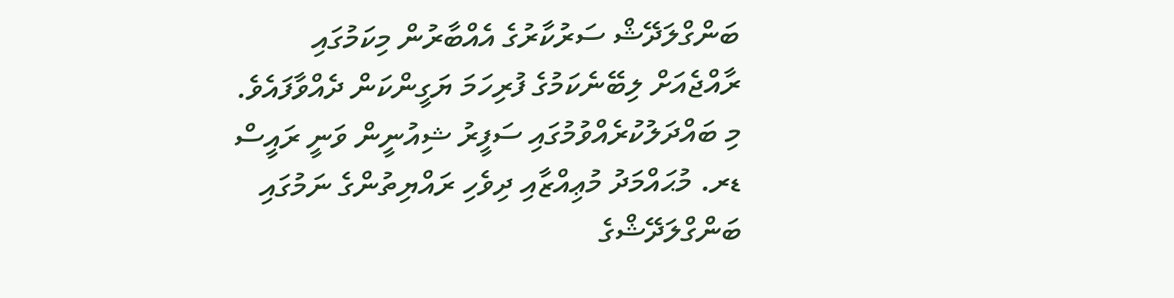ބަންގްލަދޭޝް ސަރުކާރުގެ އެއްބާރުން މިކަމުގައި ރާއްޖެއަށް ލިބޭނެކަމުގެ ފުރިހަމަ ޔަގީންކަން ދެއްވާފައެވެ.
މި ބައްދަލުކުރެއްވުމުގައި ސަފީރު ޝިއުނީން ވަނީ ރައީސް ޑރ. މުޙައްމަދު މުޢިއްޒާއި ދިވެހި ރައްޔިތުންގެ ނަމުގައި ބަންގްލަދޭޝްގެ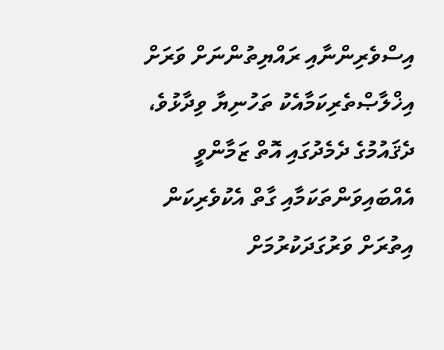އިސްވެރިންނާއި ރައްޔިތުންނަށް ވަރަށް އިޚްލާޞްތެރިކަމާއެކު ތަހުނިޔާ ވިދާޅުވެ، ދެޤައުމުގެ ދެމެދުގައި އޮތް ޒަމާންވީ އެއްބައިވަންތަކަމާއި ގާތް އެކުވެރިކަން އިތުރަށް ވަރުގަދަކުރުމަށް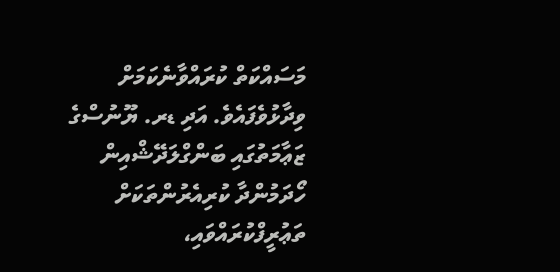މަސައްކަތް ކުރައްވާނެކަމަށް ވިދާޅުވެފައެވެ. އަދި ޑރ. ޔޫނުސްގެ ޒަޢާމަތުގައި ބަންގްލަދޭޝްއިން ހޯދަމުންދާ ކުރިއެރުންތަކަށް ތަޢުރީފްކުރައްވައި،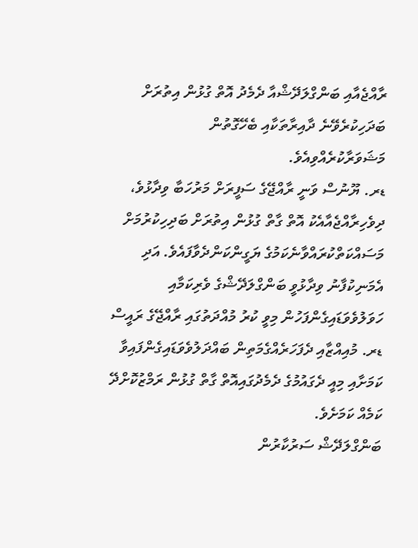ރާއްޖެއާއި ބަންގްލަދޭޝްއާ ދެމެދު އޮތް ގުޅުން އިތުރަށް ބަދަހިކުރެވޭނެ ދާއިރާތަކާއި ބެހޭގޮތުން މަޝަވަރާކުރެއްވިއެވެ.
ޑރ. ޔޫނުސް ވަނީ ރާއްޖޭގެ ސަފީރަށް މަރުހަބާ ވިދާޅުވެ، ދިވެހިރާއްޖެއާއެކު އޮތް ގާތް ގުޅުން އިތުރަށް ބަދިހިކުރުމަށް މަސައްކަތްކުރައްވާނެކަމުގެ ޔަގީންކަންދެވާފައެވެ. އަދި އެމަނިކުފާނު ވިދާޅުވީ ބަންގްލަދޭޝްގެ ވެރިކަމާއި ހަވަލުވެވަޑައިގެންފަހުން މިވީ ކުރު މުއްދަތުގައި ރާއްޖޭގެ ރައީސް ޑރ. މުއިއްޒާއި ދެފަހަރެއްގެމަތިން ބައްދަލުވެވަޑައިގެންފައިވާ ކަމަށާއި މިއީ ދެގައުމުގެ ދެމެދުގައިއޮތް ގާތް ގުޅުން ރަމްޒުކޮށްދޭ ކަމެއް ކަމަށެވެ.
ބަންގްލަދޭޝް ސަރުކާރުން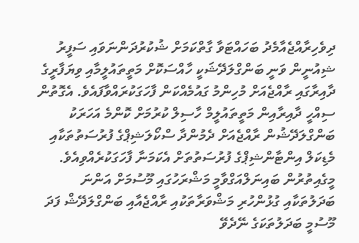ދިވެހިރާއްޖެއާމެދު ބަހައްޓަވާ ގާތްކަމަށް ޝުކުރުދަންނަވައި ސަފީރު ޝިއުނީން ވަނީ ބަންގްލަދޭޝަކީ ހާއްސަކޮށް މަތީތައުލީމާއި ވިޔަފާރީގެ ދާއިރާގައި ރާއްޖެއަށް މުހިންމު ގައުމެއްކަން ފާހަގަކުރައްވާފައެވެ. އެގޮތުން ސިއްހީ ދާއިރާއިން މަތީތައުލީމް ހާސިލް ކުރުމަށް ކޮންމެ އަހަރަކު ބަންގްލަދޭޝުން ރާއްޖެއަށް ދެމުންދާ ސްކޯލަޝިޕްގެ ފުރުސަތުތަކާއި މެޑިކަލް އިންޓާންޝިޕްގެ ފުރުސަތުތަށް އެކަމަނާ ފާހަގަކުރެއްވިއެވެ.
މީގެއިތުރުން ބައިނަލްއަގްވާމީ މަޝްރަހުގައި މޫސުމަށް އަންނަ ބަދަލުތަކާއި ގުޅުންހުރި މަޝްވަރާތަކުއި ރާއްޖެއާއި ބަންގްލަދޭޝް ފަދަ މޫސުމީ ބަދަލުތަކަގެ ނޭދެވޭ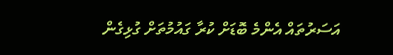އަސަރުތައް އެންމެ ބޮޑަށް ކުރާ ގައުމުތަށް ގުޅިގެން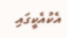އެކުއެކީގައި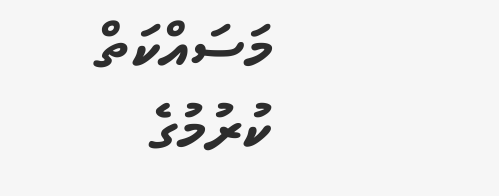މަސައްކަތް ކުރުމުގެ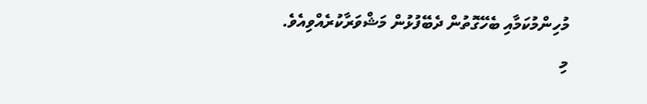މުހިންމުކަމާއި ބެހޭގޮތުން ދެބޭފުޅުން މަޝްވަރާކުރެއްވިއެވެ.
މި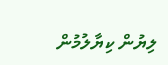ލިޔުން ކިޔާލުމުން